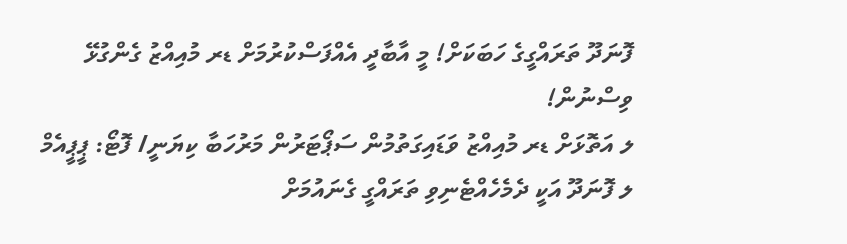ފޮނަދޫ ތަރައްގީގެ ހަބަކަށް! މީ އާބާދީ އެއްފަސްކުރުމަށް ޑރ މުއިއްޒު ގެންގުޅޭ ވިސްނުން!
ލ އަތޮޅަށް ޑރ މުއިއްޒު ވަޑައިގަތުމުން ސަޕޯޓަރުން މަރުހަބާ ކިޔަނީ/ ފޮޓޯ: ޕީޕީއެމް
ލ ފޮނަދޫ އަކީ ދެމެހެއްޓެނިވި ތަރައްގީ ގެނައުމަށް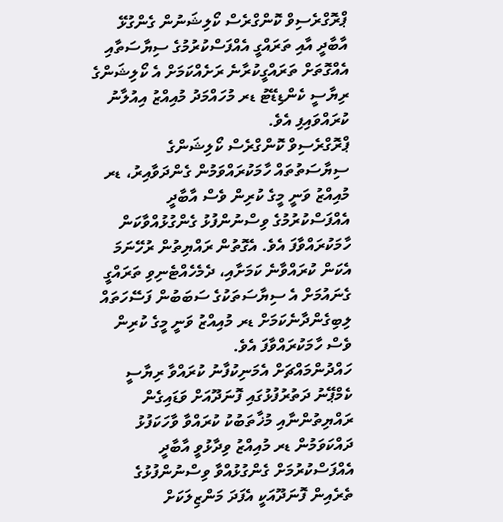ޕްރޮގްރެސިވް ކޮންގްރެސް ކޯލިޝަނުން ގެންގުޅޭ އާބާދީ އާއި ތަރައްގީ އެއްފަސްކުރުމުގެ ސިޔާސަތާއި އެއްގޮތަށް ތަރައްގީކުރާނެ ރަށެއްކަމަށް އެ ކޯލިޝަންގެ ރިޔާސީ ކެންޑިޑޭޓު ޑރ މުހައްމަދު މުއިއްޒު އިއުލާނު ކުރައްވައިފި އެވެ.
ޕްރޮގްރެސިވް ކޮންގްރެސް ކޯލިޝަންގެ ސިޔާސަތުތައް ހާމަކުރައްވަމުން ގެންދަވާއިރު، ޑރ މުއިއްޒު ވަނީ މީގެ ކުރިން ވެސް އާބާދީ އެއްފަސްކުރުމުގެ ވިސްނުންފުޅު ގެންގުޅުއްވާކަން ހާމަކުރައްވާފަ އެވެ. އެގޮތުން ރައްޔިތުން ރުހޭނަމަ އެކަން ކުރައްވާނެ ކަމަށާއި، ދެމެހެއްޓެނިވި ތަރައްގީ ގެނައުމަށް އެ ސިޔާސަތަކުގެ ސަބަބުން ފަސޭހަތައް ލިބިގެންދާނެކަމަށް ޑރ މުއިއްޒު ވަނީ މީގެ ކުރިން ވެސް ހާމަކުރައްވާފަ އެވެ.
ހައްދުންމައްޗަށް އެމަނިކުފާނު ކުރައްވާ ރިޔާސީ ކެމްޕޭނު ދަތުރުފުޅުގައި ފޮނަދޫއަށް ވަޑައިގެން ރައްޔިތުންނާއި މުޚާތަބުކު ކުރައްވާ ވާހަކަފުޅު ދައްކަވަމުން ޑރ މުއިއްޒު ވިދާޅުވީ އާބާދީ އެއްފަސްކުރުމަށް ގެންގުޅުއްވާ ވިސްނުންފުޅުގެ ތެރެއިން ފޮނަދޫއަކީ އެފަދަ މަންޒިލަކަށް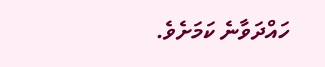ހައްދަވާނެ ކަމަށެވެ.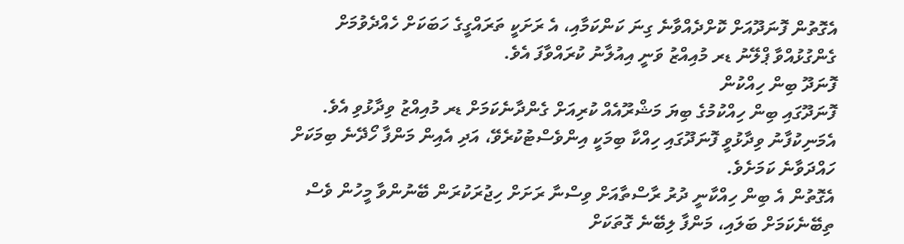އެގޮތުން ފޮނަދޫއަށް ކޮށްދެއްވާނެ ގިނަ ކަންކަމާއި، އެ ރަށަކީ ތަރައްގީގެ ހަބަކަށް ހެއްދެވުމަށް ގެންގުޅުއްވާ ޕްލޭނު ޑރ މުއިއްޒު ވަނީ އިއުލާނު ކުރައްވާފަ އެވެ.
ފޮނަދޫ ބިން ހިއްކުން
ފޮނަދޫގައި ބިން ހިއްކުމުގެ ބިޔަ މަޝްރޫއެއް ކުރިއަށް ގެންދާނެކަމަށް ޑރ މުއިއްޒު ވިދާޅުވި އެވެ. އެމަނިކުފާނު ވިދާޅުވީ ފޮނަދޫގައި ހިއްކާ ބިމަކީ އިންވެސްޓުކުރެވޭ، އަދި އެއިން މަންފާ ހޯދޭނެ ބިމަކަށް ހައްދަވާނެ ކަމަށެވެ.
އެގޮތުން އެ ބިން ހިއްކާނީ ދުރު ރާސްތާއަށް ވިސްނާ ރަށަށް ހިޖުރަކުރަން ބޭނުންވާ މީހުން ވެސް ތިބޭނެކަމަށް ބަލައި، މަންފާ ލިބޭނެ ގޮތަކަށް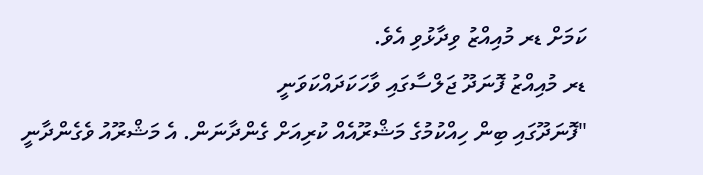ކަމަށް ޑރ މުއިއްޒު ވިދާޅުވި އެވެ.
ޑރ މުއިއްޒު ފޮނަދޫ ޖަލްސާގައި ވާހަކަދައްކަވަނީ
"ފޮނަދޫގައި ބިން ހިއްކުމުގެ މަޝްރޫއެއް ކުރިއަށް ގެންދާނަން. އެ މަޝްރޫއު ވެގެންދާނީ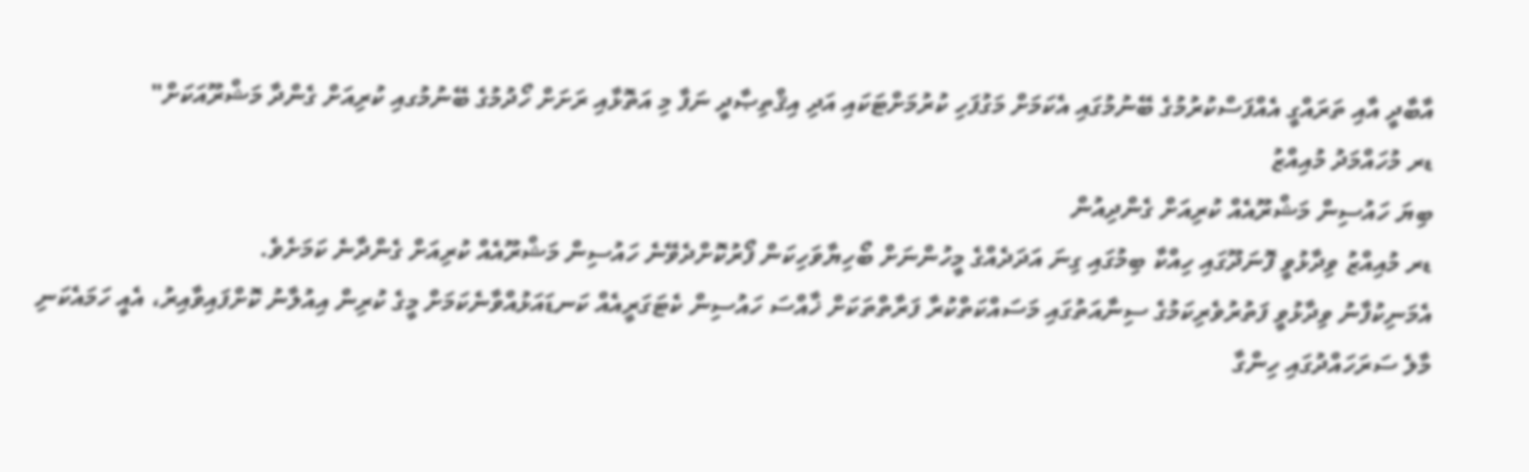އާބާދީ އާއި ތަރައްގީ އެއްފަސްކުރުމުގެ ބޭނުމުގައި އެކަމަށް މަގުފަހި ކުރުމަށްޓަކައި އަދި އިޤްތިޞާދީ ނަފާ މި އަތޮޅާއި ރަށަށް ހޯދުމުގެ ބޭނުމުގއި ކުރިއަށް ގެންދާ މަޝްރޫއަކަށް"
ޑރ މުހައްމަދު މުއިއްޒު
ބިޔަ ހައުސިން މަޝްރޫއެއް ކުރިއަށް ގެންދިއުން
ޑރ މުއިއްޒު ވިދާޅުވީ ފޮނަދޫގައި ހިއްކާ ބިމުގައި ގިނަ އަދަދެއްގެ މީހުންނަށް ބޯހިޔާވަހިކަން ފޯރުކޮށްދެވޭނެ ހައުސިން މަޝްރޫއެއް ކުރިއަށް ގެންދާނެ ކަމަށެވެ.
އެމަނިކުފާނު ވިދާޅުވީ ފަތުރުވެރިކަމުގެ ސިނާއަތުގައި މަސައްކަތްކުރާ ފަރާތްތަކަށް ޚާއްސަ ހައުސިން ކެޓަގަރީއެއް ކަނޑައަޅުއްވާނެކަމަށް މީގެ ކުރިން އިއުލާނު ކޮށްފައިވާއިރު، އެއީ ހަމައެކަނި މާލެ ސަރަހައްދުގައި ހިންގާ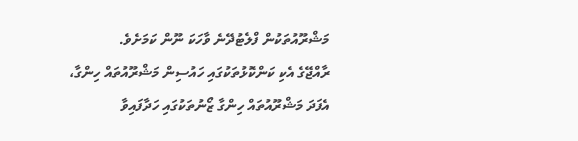މަޝްރޫއުތަކުން ފްލެޓުދޭނެ ވާހަކަ ނޫން ކަމަށެވެ.
ރާއްޖޭގެ އެކި ކަންކޮޅުތަކުގައި ހައުސިން މަޝްރޫއުތައް ހިންގާ، އެފަދަ މަޝްރޫއުތައް ހިންގާ ޒޯނުތަކުގައި ހަދާފައިވާ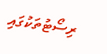ރިސޯޓުތަކުގައި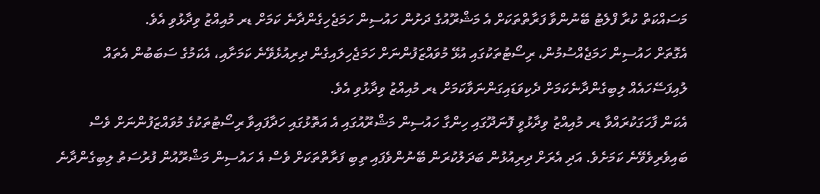މަސައްކަތް ކުރާ ފްލެޓު ބޭނުންވާ ފަރާތްތަކަށް އެ މަޝްރޫއުގެ ދަށުން ހައުސިން ހަމަޖެހިގެންދާނެ ކަމަށް ޑރ މުއިއްޒު ވިދާޅުވި އެވެ.
އެގޮތަށް ހައުސިން ހަމަޖެއްސުމުން، ރިސޯޓުތަކުގައި އުޅޭ މުވައްޒަފުންނަށް ހަމަޖެހިލައިގެން ދިރިއުޅެވޭނެ ކަމަށާއި، އެކަމުގެ ސަބަބުން އެތައް ލުއިފަސޭހައެއް ލިބިގެންދާނެކަމަށް ދެކިވަޑައިގަންނަވާކަމަށް ޑރ މުއިއްޒު ވިދާޅުވި އެވެ.
އެކަން ފާހަގަކުރައްވާ ޑރ މުއިއްޒު ވިދާޅުވީ ފޮނަދޫގައި ހިންގާ ހައުސިން މަޝްރޫއުގައި އެ އަތޮޅުގައި ހަދާފައިވާ ރިސޯޓުތަކުގެ މުވައްޒަފުންނަށް ވެސް ބައިވެރިވެވޭނެ ކަމަށެވެ. އަދި އެރަށް ދިރިއުޅުން ބަދަލުކުރަން ބޭނުންވެފައި ތިބި ފަރާތްތަކަށް ވެސް އެ ހައުސިން މަޝްރޫއުން ފުރުސަތު ލިބިގެންދާނެ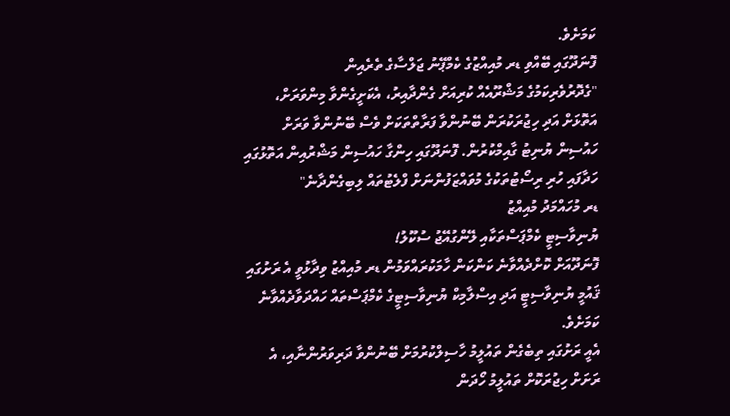ކަމަށެވެ.
ފޮނަދޫގައި ބޭއްވި ޑރ މުއިއްޒުގެ ކެމްޕޭނު ޖަލްސާގެ ތެރެއިން
"ގެދޮރުވެރިކަމުގެ މަޝްރޫއެއް ކުރިއަށް ގެންދާއިރު، އެކަށީގެންވާ މިންވަރަށް، އަތޮޅަށް އަދި ހިޖުރަކުރަން ބޭނުންވާ ފަރާތްތަކަށް ވެސް ބޭނުންވާ ވަރަށް ހައުސިން ޔުނިޓު ގާއިމްކުރުން. ފޮނަދޫގައި ހިންގާ ހައުސިން މަޝްރުއިން އަތޮޅުގައި ހަދާފައި ހުރި ރިސޯޓުތަކުގެ މުވައްޒަފުންނަށް ފްލެޓުތައް ލިބިގެންދާނެ"
ޑރ މުހައްމަދު މުއިއްޒު
ޔުނިވާސިޓީ ކެމްޕަސްތަކާއި ލޭންގުއޭޖު ސުކޫލު!
ފޮނަދޫއަށް ކޮށްދެއްވާނެ ކަންކަން ހާމަކުރައްވަމުން ޑރ މުއިއްޒު ވިދާޅުވީ އެ ރަށުގައި ޤައުމީ ޔުނިވާސިޓީ އަދި އިސްލާމިކް ޔުނިވާސިޓީގެ ކެމްޕަސްތައް ހައްދަވާދެއްވާނެ ކަމަށެވެ.
އެއީ ރަށުގައި ތިބެގެން ތައުލީމު ހާސިލްކުރުމަށް ބޭނުންވާ ދަރިވަރުންނާއި، އެ ރަށަށް ހިޖުރަކޮށް ތައުލީމު ހޯދަން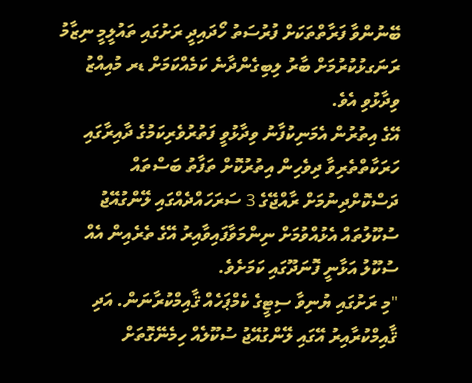ބޭނުންވާ ފަރާތްތަކަށް ފުރުސަތު ހޯދައިދީ ރަށުގައި ތައުލީމީ ނިޒާމު ރަނަގޅުކުރުމަށް ބާރު ލިބިގެންދާނެ ކަމެއްކަމަށް ޑރ މުއިއްޒު ވިދާޅުވި އެވެ.
އޭގެ އިތުރުން އެމަނިކުފާނު ވިދާޅުވީ ފަތުރުވެރިކަމުގެ ދާއިރާގައި ހަރަކާތްތެރިވާ ދިވެހިން އިތުރުކޮށް ތަފާތު ބަސްތައް ދަސްކޮށްދިނުމަށް ރާއްޖޭގެ 3 ސަރަހައްދެއްގައި ލޭންގުއޭޖު ސުކޫލުތައް އެޅުއްވުމަށް ނިންމަވާފައިވާއިރު އޭގެ ތެރެއިން އެއް ސުކޫލު އަޅާނީ ފޮނަދޫގައި ކަމަށެވެ.
"މި ރަށުގައި ޔުނިވާ ސިޓީގެ ކެމްޕަހެއް ޤާއިމްކުރާނަން. އަދި ޤާއިމްކުރާއިރު އޭގައި ލޭންގުއޭޖު ސުކޫލެއް ހިމެނޭގޮތަށް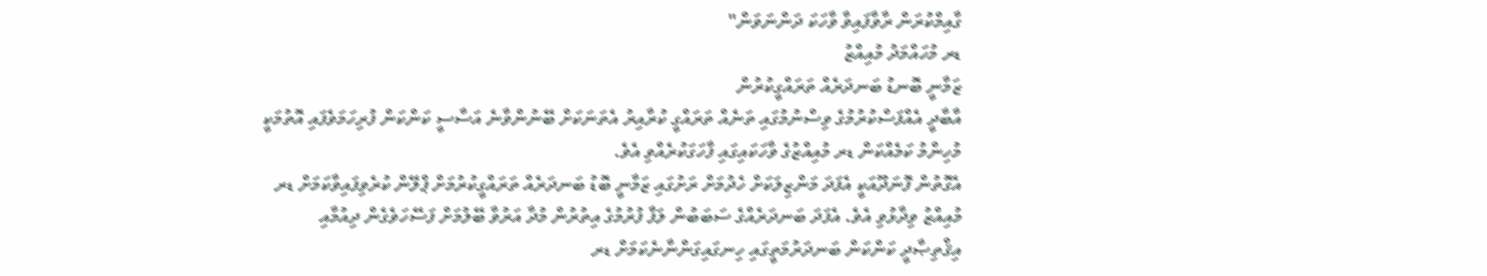ގާއިމްކުރަން ރާވާފައިވާ ވާހަކަ ދަންނަވަން"
ޑރ މުހައްމަދު މުއިއްޒު
ޒަމާނީ ބޮނޑު ބަނދަރެއް ތަރައްގީކުރުން
އާބާދީ އެއްފަސްކުރުމުގެ ވިސްނުމުގައި ތަނެއް ތަރައްގީ ކުރާއިރު އެތަނަކަށް ބޭނުންވާނެ އަސާސީ ކަންކަން ފުރިހަމަވެފައި އޮތުމަކީ މުހިންމު ކަމެއްކަން ޑރ މުއިއްޒުގެ ވާހަކައިގައި ފާހަގަކުރެއްވި އެވެ.
އެގޮތުން ފޮނަދޫއަކީ އެފަދަ މަންޒިލަކަށް ހެދުމަށް ރަށުގައި ޒަމާނީ ބޮޑު ބަނދަރެއް ތަރައްގީކުރުމަށް ޕްލޭން ކުރެވިފައިވާކަމަށް ޑރ މުއިއްޒު ވިދާޅުވި އެވެ. އެފަދަ ބަނދަރެއްގެ ސަބަބުން ލަފާ ފުރުމުގެ އިތުރުން މުދާ އަރުވާ ބޭލުމަށް ފަސޭހަވެގެން ދިއުމާއި އިޤްތިޞާދީ ކަންކަން ބަނދަރުމަތީގައި ހިނގައިގަންނާނެކަމަށް ޑރ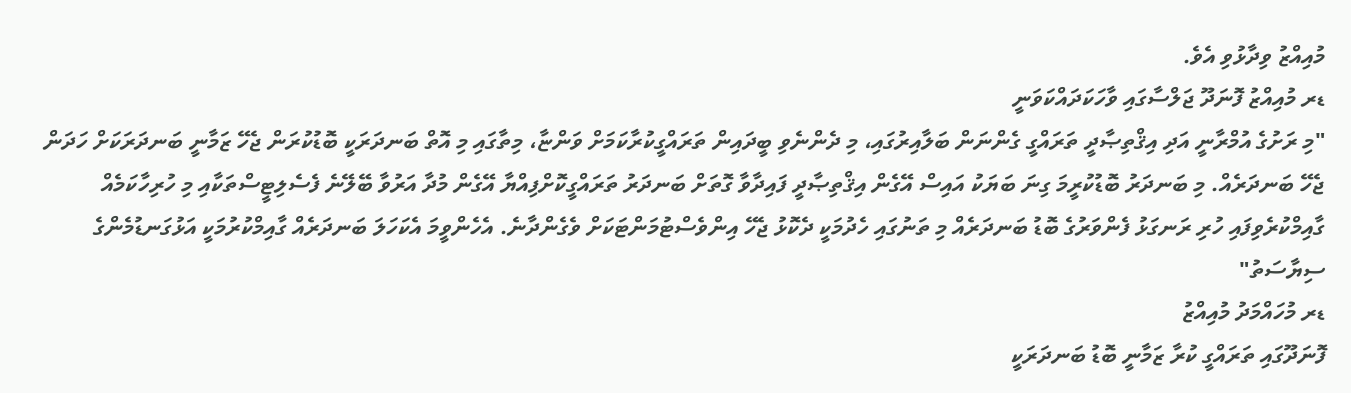މުއިއްޒު ވިދާޅުވި އެވެ.
ޑރ މުއިއްޒު ފޮނަދޫ ޖަލްސާގައި ވާހަކަދައްކަވަނީ
"މި ރަށުގެ އުމްރާނީ އަދި އިޤްތިޞާދީ ތަރައްގީ ގެންނަން ބަލާއިރުގައި، މި ދެންނެވި ބީދައިން ތަރައްގީކުރާކަމަށް ވަންޏާ، މިތާގައި މި އޮތް ބަނދަރަކީ ބޮޑުކުރަން ޖެހޭ ޒަމާނީ ބަނދަރަކަށް ހަދަން ޖެހޭ ބަނދަރެއް. މި ބަނދަރު ބޮޑުކުރީމަ ގިނަ ބަޔަކު އައިސް އޭގެން އިޤްތިޞާދީ ފައިދާވާ ގޮތަށް ބަނދަރު ތަރައްގީކޮށްފިއްޔާ އޭގެން މުދާ އަރުވާ ބޭލޭނެ ފެސެލިޓީސްތަކާއި މި ހުރިހާކަމެއް ގާއިމްކުރެވިފައި ހުރި ރަނގަޅު ފެންވަރުގެ ބޮޑު ބަނދަރެއް މި ތަނުގައި ހެދުމަކީ ދެކޮޅު ޖެހޭ އިންވެސްޓުމަންޓަކަށް ވެގެންދާނެ. އެހެންވީމަ އެކަހަލަ ބަނދަރެއް ގާއިމްކުރުމަކީ އަޅުގަނޑުމެންގެ ސިޔާސަތު"
ޑރ މުހައްމަދު މުއިއްޒު
ފޮނަދޫގައި ތަރައްގީ ކުރާ ޒަމާނީ ބޮޑު ބަނދަރަކީ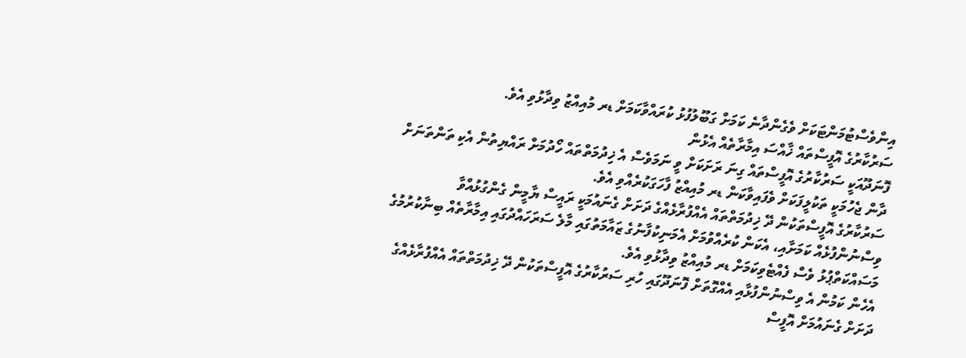އިންވެސްޓުމަންޓަކަށް ވެގެންދާނެ ކަމަށް ގަބޫލުފުޅު ކުރައްވާކަމަށް ޑރ މުއިއްޒު ވިދާޅުވި އެވެ.
ސަރުކާރުގެ އޮފީސްތައް ޚާއްސަ އިމާރާތެއް އެޅުން
ފޮނަދޫއަކީ ސަރުކާރުގެ އޮފީސްތައް ގިނަ ރަށަކަށް ވީ ނަމަވެސް އެ ޚިދުމަތްތައް ހޯދުމަށް ރައްޔިތުން އެކި ތަންތަނަށް ދާން ޖެހުމަކީ ތަކުލީފަކަށް ވެފައިވާކަން ޑރ މުއިއްޒު ފާހަގަކުރެއްވި އެވެ.
ސަރުކާރުގެ އޮފީސްތަކުން ދޭ ޚިދުމަތްތައް އެއްފުރާޅެއްގެ ދަށަށް ގެނައުމަކީ ރައީސް ޔާމީން ގެންގުޅުއްވާ ވިސްނުންފުޅެއް ކަމަށާއި، އެކަން ކުރެއްވުމަށް އެމަނިކުފާނުގެ ޒައާމަތުގައި މާލެ ސަރަހައްދުގައި އިމާރާތެއް ބިނާކުރުމުގެ މަސައްކަތްޕުޅު ވެސް ފެއްޓެވިކަމަށް ޑރ މުއިއްޒު ވިދާޅުވި އެވެ.
އެހެން ކަމުން އެ ވިސްނުންފުޅާއި އެއްގޮތަށް ފޮނަދޫގައި ހުރި ސަރުކާރުގެ އޮފީސްތަކުން ދޭ ޚިދުމަތްތައް އެއްފުރާޅެއްގެ ދަށަށް ގެނައުމަށް އޮފީސް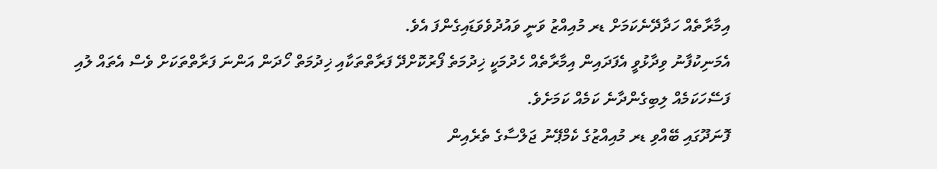އިމާރާތެއް ހަދާދޭނެކަމަށް ޑރ މުއިއްޒު ވަނީ ވައުދުވެވަޑައިގެންފަ އެވެ.
އެމަނިކުފާނު ވިދާޅުވީ އެފަދައިން އިމާރާތެއް ހެދުމަކީ ޚިދުމަތެ ފޯރުކޮށްދޭ ފަރާތްތަކާއި ޚިދުމަތް ހޯދަން އަންނަ ފަރާތްތަކަށް ވެސް އެތައް ލުއި ފަސޭހަކަމެއް ލިބިގެންދާނެ ކަމެއް ކަމަށެވެ.
ފޮނަދޫގައި ބޭއްވި ޑރ މުއިއްޒުގެ ކެމްޕޭނު ޖަލްސާގެ ތެރެއިން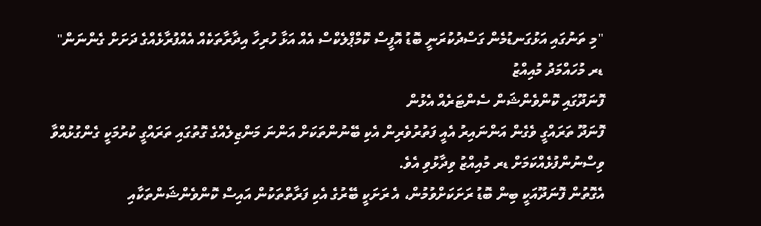"މި ތަނުގައި އަޅުގަނޑުމެން ގަސްދުކުރަނީ ބޮޑު އޮފީސް ކޮމްޕްލެކްސް އެއް އަޅާ ހުރިހާ އިދާރާތަކެއް އެއްފުރާޅެއްގެ ދަށަށް ގެންނަން"
ޑރ މުހައްމަދު މުއިއްޒު
ފޮނަދޫގައި ކޮންވެންޝަން ސެންޓަރެއް އެޅުން
ފޮނަދޫ ތަރައްގީ ވެގެން އަންނައިރު އެއީ ފަތުރުވެރިން އެކި ބޭނުންތަކަށް އަންނަ މަންޒިލެއްގެ ގޮތުގައި ތަރައްގީ ކުރުމަކީ ގެންގުޅުއްވާ ވިސްނުންފުޅެއްކަމަށް ޑރ މުއިއްޒު ވިދާޅުވި އެވެ.
އެގޮތުން ފޮނަދޫއަކީ ބިން ބޮޑު ރަށަކަށްވުމުން، އެ ރަށަކީ ބޭރުގެ އެކި ފަރާތްތަކުން އައިސް ކޮންވެންޝަންތަކާއި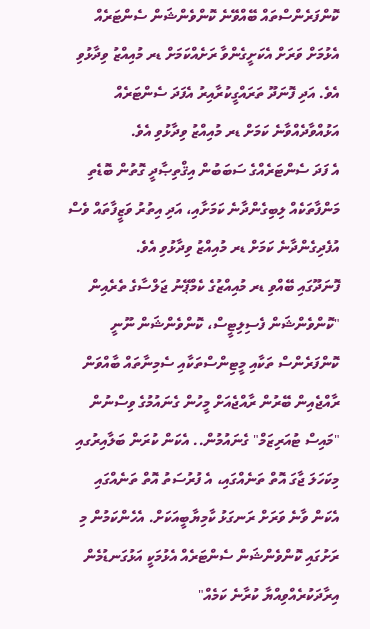ކޮންފަރެންސްތައް ބޭއްވޭނެ ކޮންވެންޝަން ސެންޓަރެއް އެޅުމަށް ވަރަށް އެކަށީގެންވާ ރަށެއްކަމަށް ޑރ މުއިއްޒު ވިދާޅުވި އެވެ. އަދި ފޮނަދޫ ތަރައްގީކުރާއިރު އެފަދަ ސެންޓަރެއް އަޅުއްވާދެއްވާނެ ކަމަށް ޑރ މުއިއްޒު ވިދާޅުވި އެވެ.
އެ ފަދަ ސެންޓަރެއްގެ ސަބަބުން އިޤްތިޞާދީ ގޮތުން ބޮޑެތި މަންފާތަކެއް ލިބިގެންދާނެ ކަމަށާއި، އަދި އިތުރު ވަޒީފާތައް ވެސް އުފެދިގެންދާނެ ކަމަށް ޑރ މުއިއްޒު ވިދާޅުވި އެވެ.
ފޮނަދޫގައި ބޭއްވި ޑރ މުއިއްޒުގެ ކެމްޕޭނު ޖަލްސާގެ ތެރެއިން
"ކޮންވެންޝަން ފެސިލިޓީސް، ކޮންވެންޝަން ނޫނީ ކޮންފަރެންސް ތަކާއި މީޓިންސްތަކާއި ސެމިނާތައް ބާއްވަން ރާއްޖެއިން ބޭރުން ރާއްޖެއަށް މީހުން ގެނައުމުގެ ވިސްނުން "މައިސް ޓުއަރިޒަމް" ގެނައުމުން.. އެކަން ކުރަން ބަލާއިރުގއި މިކަހަލަ ޖާގަ އޮތް ތަނެއްގައި، އެ ފުރުސަތު އޮތް ތަނެއްގައި އެކަން ވާނެ ވަރަށް ރަނގަޅު ކާމިޔާބީއަކަށް. އެހެންކަމުން މި ރަށުގައި ކޮންވެންޝަން ސެންޓަރެއް އެޅުމަކީ އަޅުގަނޑުމެން އިރާދަކުރެއްވިއްޔާ ކުރާނެ ކަމެއް"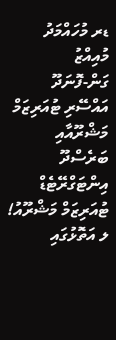ޑރ މުހައްމަދު މުއިއްޒު
ގަން-ފޮނަދޫ އައްސޭރި ޓުއަރިޒަމް މަޝްރޫއާއި ބަރެސްދޫ އިންޓަގްރޭޓެޑް ޓުއަރިޒަމް މަޝްރޫއު!
ލ އަތޮޅުގައި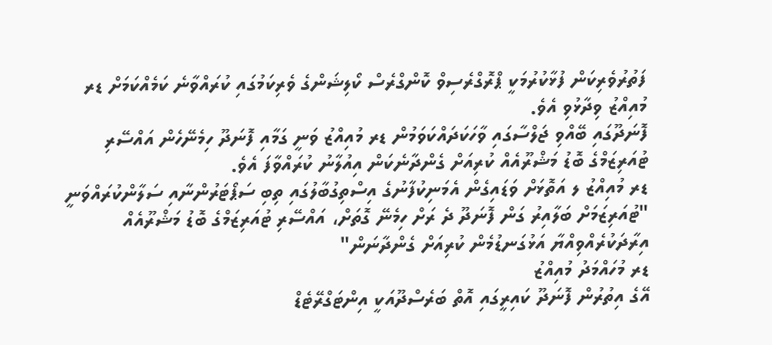ފަތުރުވެރިކަން ފުޅާކުރުމަކީ ޕްރޮގްރެސިވް ކޮންގްރެސް ކޯލިޝަންގެ ވެރިކަމުގައި ކުރައްވާނެ ކަމެއްކަމަށް ޑރ މުއިއްޒު ވިދާޅުވި އެވެ.
ފޮނަދޫގައި ބޭއްވި ޖަލްސާގައި ވާހަކަދައްކަވަމުން ޑރ މުއިއްޒު ވަނީ ގަމާއި ފޮނަދޫ ހިމެނޭހެން އައްސޭރި ޓުއަރިޒަމްގެ ބޮޑު މަޝްރޫއެއް ކުރިއަށް ގެންދާނެކަން އިއުލާނު ކުރައްވާފަ އެވެ.
ޑރ މުއިއްޒު ލ އަތޮޅަށް ވަޑައިގެން އެމަނިކުފާނުގެ އިސްތިގުބާލުގައި ތިބި ސަޕޯޓަރުންނާއި ސަލާންކުރައްވަނީ
"ޓުއަރިޒަމަށް ބަލާއިރު ގަން ފޮނަދޫ ދެ ރަށް ހިމެނޭ ގޮތަށް، އައްސޭރި ޓުއަރިޒަމްގެ ބޮޑު މަޝްރޫއެއް އިރާދަކުރެއްވިއްޔާ އަޅުގަނޑުމެން ކުރިއަށް ގެންދާނަން"
ޑރ މުހައްމަދު މުއިއްޒު
އޭގެ އިތުރުން ފޮނަދޫ ކައިރީގައި އޮތް ބަރެސްދޫއަކީ އިންޓަގްރޭޓެޑް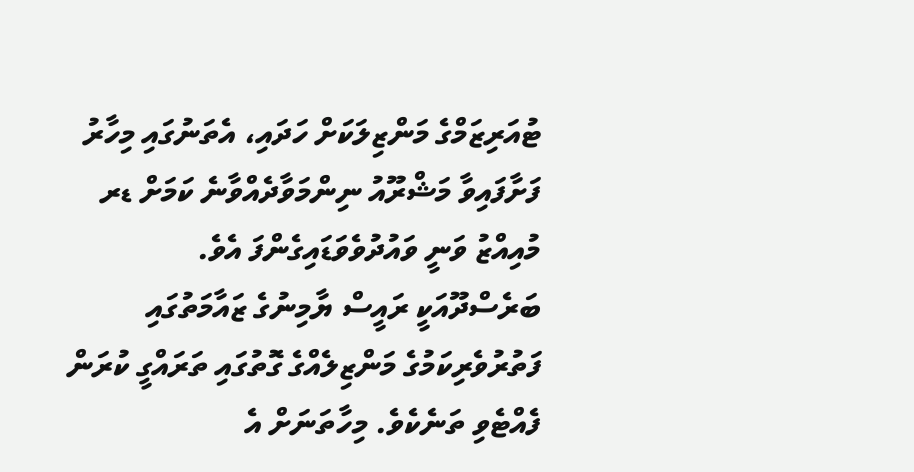ޓުއަރިޒަމްގެ މަންޒިލަކަށް ހަދައި، އެތަނުގައި މިހާރު ފަށާފައިވާ މަޝްރޫއު ނިންމަވާދެއްވާނެ ކަމަށް ޑރ މުއިއްޒު ވަނީ ވައުދުވެވަޑައިގެންފަ އެވެ.
ބަރެސްދޫއަކީ ރައީސް ޔާމިނުގެ ޒައާމަތުގައި ފަތުރުވެރިކަމުގެ މަންޒިލެއްގެ ގޮތުގައި ތަރައްގީ ކުރަން ފެއްޓެވި ތަނެކެވެ. މިހާތަނަށް އެ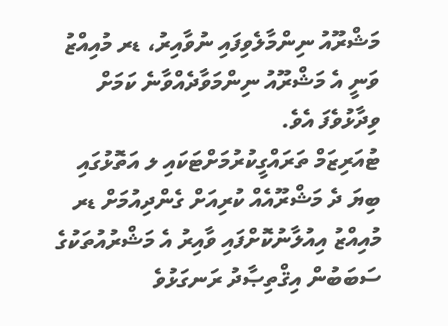މަޝްރޫއު ނިންމާލެވިފައި ނުވާއިރު، ޑރ މުއިއްޒު ވަނީ އެ މަޝްރޫއު ނިންމަވާދެއްވާނެ ކަމަށް ވިދާޅުވެފަ އެވެ.
ޓުއަރިޒަމް ތަރައްގީކުރުމަށްޓަކައި ލ އަތޮޅުގައި ބިޔަ ދެ މަޝްރޫއެއް ކުރިއަށް ގެންދިއުމަށް ޑރ މުއިއްޒު އިއުލާނުކޮށްފައި ވާއިރު އެ މަޝްރުއުތަކުގެ ސަބަބުން އިޤްތިޞާދު ރަނގަޅުވެ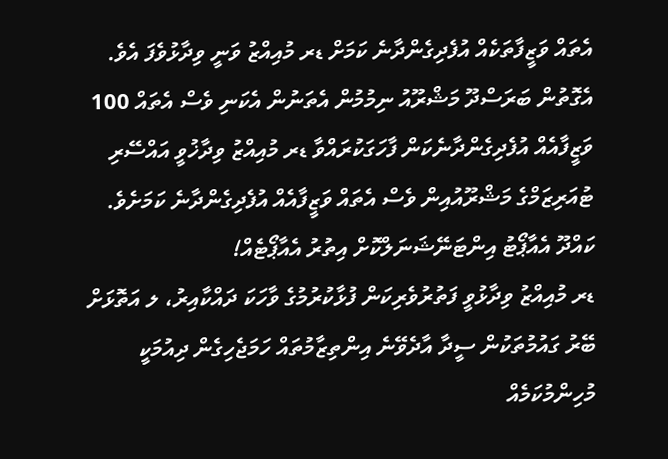އެތައް ވަޒީފާތަކެއް އުފެދިގެންދާނެ ކަމަށް ޑރ މުއިއްޒު ވަނީ ވިދާޅުވެފަ އެވެ.
އެގޮތުން ބަރަސްދޫ މަޝްރޫއު ނިމުމުން އެތަނުން އެކަނި ވެސް އެތައް 100 ވަޒީފާއެއް އުފެދިގެންދާނެކަން ފާހަގަކުރައްވާ ޑރ މުއިއްޒު ވިދާޚުވީ އައްސޭރި ޓުއަރިޒަމްގެ މަޝްރޫއުއިން ވެސް އެތައް ވަޒީފާއެއް އުފެދިގެންދާނެ ކަމަށެވެ.
ކައްދޫ އެއާޕޯޓު އިންޓަނޭޝަނަލްކޮށް އިތުރު އެއާޕޯޓެއް!
ޑރ މުއިއްޒު ވިދާޅުވީ ފަތުރުވެރިކަން ފުޅާކުރުމުގެ ވާހަކަ ދައްކާއިރު، ލ އަތޮޅަށް ބޭރު ގައުމުތަކުން ސީދާ އާދެވޭނެ އިންތިޒާމުތައް ހަމަޖެހިގެން ދިއުމަކީ މުހިންމުކަމެއް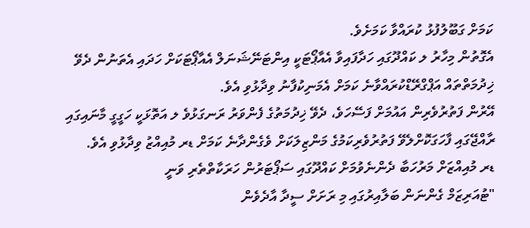ކަމަށް ގަބޫލުފުޅު ކުރައްވާ ކަމަށެވެ.
އެގޮތުން މިހާރު ލ ކައްދޫގައި ހަދާފައިވާ އެއާޕޯޓަކީ އިންޓަނޭޝަނަލް އެއާޕޯޓަކަށް ހަދައި އެތަނުން ދެވޭ ޚިދުމަތްތައް އަޕްގްރޭޑްކުރައްވާނެ ކަމަށް އެމަނިކުފާނު ވިދާޅުވި އެވެ.
އޭރުން ފަތުރުވެރިން އައުމަށް ފަސޭހަވެ، ދެވޭ ޚިދުމަތުގެ ފެންވަރު ރަނގަޅުވެ ލ އަތޮޅަކީ ހަގީގީ މާނައިގައި ރާއްޖޭގައި ފާހަގަކޮށްލެވޭ ފަތުރުވެރިކަމުގެ މަންޒިލަކަށް ވެގެންދާނެ ކަމަށް ޑރ މުއިއްޒު ވިދާޅުވި އެވެ.
ޑރ މުއިއްޒަށް މަރުހަބާ ދެންނެވުމަށް ކައްދޫގައި ސަޕޯޓަރުން ހަރަކާތްތެރި ވަނީ
"ޓުއަރިޒަމް ގެންނަން ބަލާއިރުގައި މި ރަށަށް ސީދާ އާދެވެން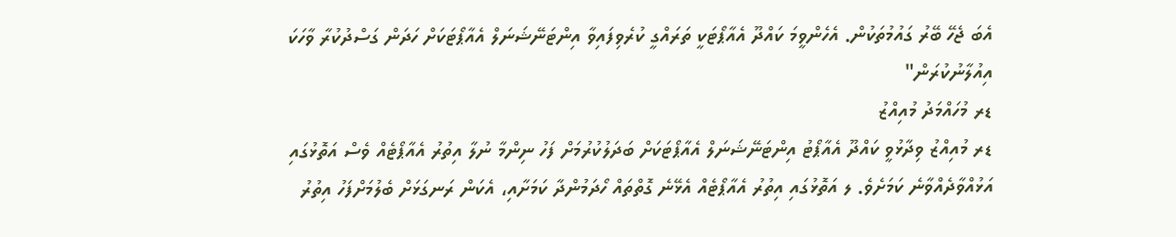އެބަ ޖެހޭ ބޭރު ގައުމުތަކުން. އެހެންވީމަ ކައްދޫ އެއާޕޯޓަކީ ތަރައްގީ ކުރެވިފައިވާ އިންޓަނޭޝަނަލް އެއާޕޯޓަކަށް ހަދަން ގަސްދުކުރާ ވާހަކަ އިއުލާނުކުރަން"
ޑރ މުހައްމަދު މުއިއްޒު
ޑރ މުއިއްޒު ވިދާޅުވީ ކައްދޫ އެއާޕޯޓު އިންޓަނޭޝަނަލް އެއާޕޯޓަކަށް ބަދަލުކުރުމަށް ފަހު ނިންމާ ނުލާ އިތުރު އެއާޕޯޓެއް ވެސް އަތޮޅުގައި އަޅުއްވާދެއްވާނެ ކަމަށެވެ. ލ އަތޮޅުގައި އިތުރު އެއާޕޯޓެއް އެޅޭނެ ގޮތްތައް ހޯދަމުންދާ ކަމަށާއި، އެކަން ރަނގަޅަށް ބެލުމަށްފަހު އިތުރު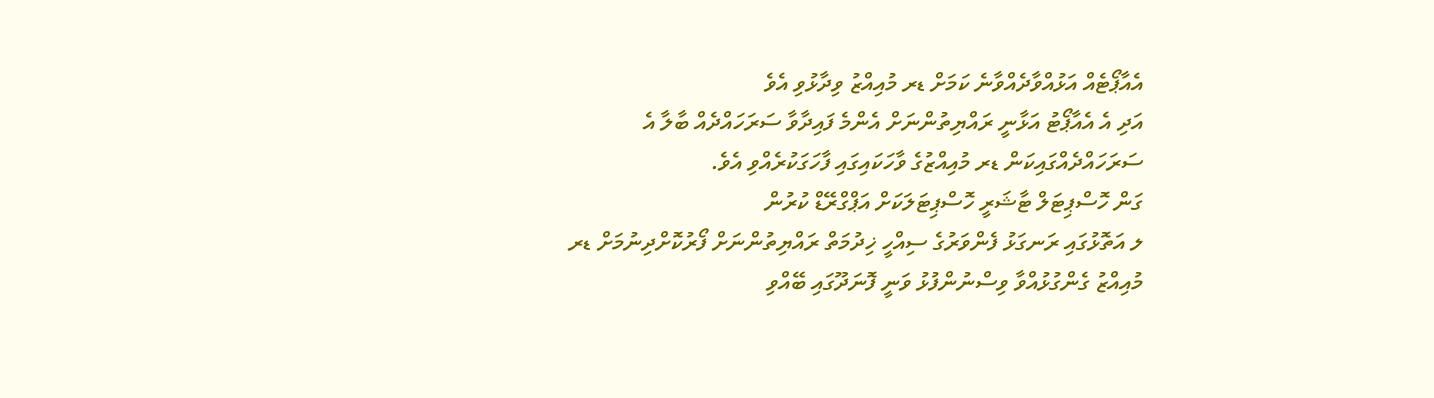އެއާޕޯޓެއް އަޅުއްވާދެއްވާނެ ކަމަށް ޑރ މުއިއްޒު ވިދާޅުވި އެވެ
އަދި އެ އެއާޕޯޓު އަޅާނީ ރައްޔިތުންނަށް އެންމެ ފައިދާވާ ސަރަހައްދެއް ބާލާ އެ ސަރަހައްދެއްގައިކަން ޑރ މުއިއްޒުގެ ވާހަކައިގައި ފާހަގަކުރެއްވި އެވެ.
ގަން ހޮސްޕިޓަލް ޓާޝަރީ ހޮސްޕިޓަލަކަށް އަޕްގްރޭޑް ކުރުން
ލ އަތޮޅުގައި ރަނގަޅު ފެންވަރުގެ ސިއްހީ ޚިދުމަތް ރައްޔިތުންނަށް ފޯރުކޮށްދިނުމަށް ޑރ މުއިއްޒު ގެންގުޅުއްވާ ވިސްނުންފުޅު ވަނީ ފޮނަދޫގައި ބޭއްވި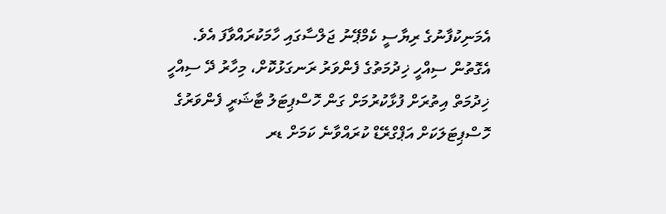އެމަނިކުފާނުގެ ރިޔާސީ ކެމްޕޭނު ޖަލްސާގައި ހާމަކުރައްވާފަ އެވެ.
އެގޮތުން ސިއްހީ ޚިދުމަތުގެ ފެންވަރު ރަނގަޅުކޮށް، މިހާރު ދޭ ސިއްހީ ޚިދުމަތް އިތުރަށް ފުޅާކުރުމަށް ގަން ހޮސްޕިޓަލު ޓާޝަރީ ފެންވަރުގެ ހޮސްޕިޓަލަކަށް އަޕްގްރޭޑް ކުރައްވާނެ ކަމަށް ޑރ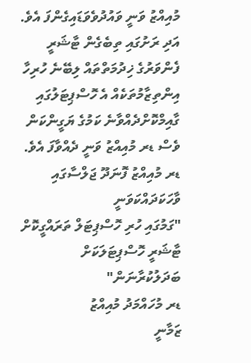މުއިއްޒު ވަނީ ވައުދުވެވަޑައިގެންފަ އެވެ.
އަދި ރަށުގައި ތިބެގެން ޓާޝަރީ ފެންވަރުގެ ޚިދުމަތްތައް ލިބޭނެ ހުރިހާ އިންތިޒާމުތަކެއް އެ ހޮސްޕިޓަލުގައި ގާއިމްކޮށްދެއްވާނެ ކަމުގެ ޔަގީންކަން ވެސް ޑރ މުއިއްޒު ވަނީ ދެއްވާފަ އެވެ.
ޑރ މުއިއްޒު ފޮނަދޫ ޖަލްސާގައި ވާހަކަދައްކަވަނީ
"ގަމުގައި ހުރި ހޮސްޕިޓަލް ތަރައްގީކޮށް ޓާޝަރީ ހޮސްޕިޓަލަކަށް ބަދަލުކުރާނަން"
ޑރ މުހައްމަދު މުއިއްޒު
ޒަމާނީ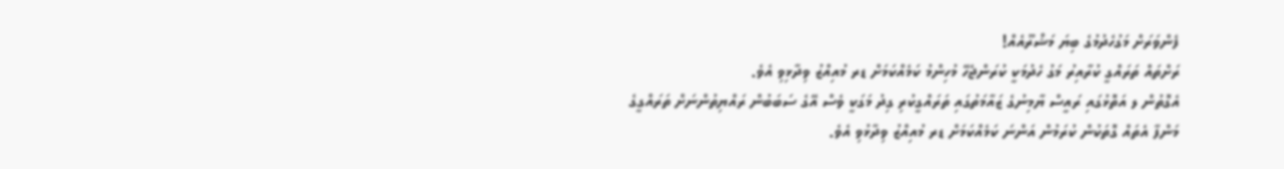ފެންވަރަށް މަގުހެދުމުގެ ބިޔަ މަޝްރޫއެއް!
ރަށްތައް ތަރައްގީ ކުރާއިރު މަގު ހެދުމަކީ ކުރަންޖެހޭ މުހިންމު ކަމެއްކަމަށް ޑރ މުއިއްޒު ވިދާޅިވި އެވެ.
އެގޮތުން ލ އަތޮޅުގައި ރައީސް ޔާމިނުގެ ޒައާމަތުގައި ތަރައްގީކުރި ގިދު މަގަކީ ވެސް އޭގެ ސަބަބުން ރައްޔިތުންނަށް ތަރައްގީގެ މަންފާ އެތައް ގޮތަކުން ކުރަމުން އަންނަ ކަމެއްކަމަށް ޑރ މުއިއްޒު ވިދާޅުވި އެވެ.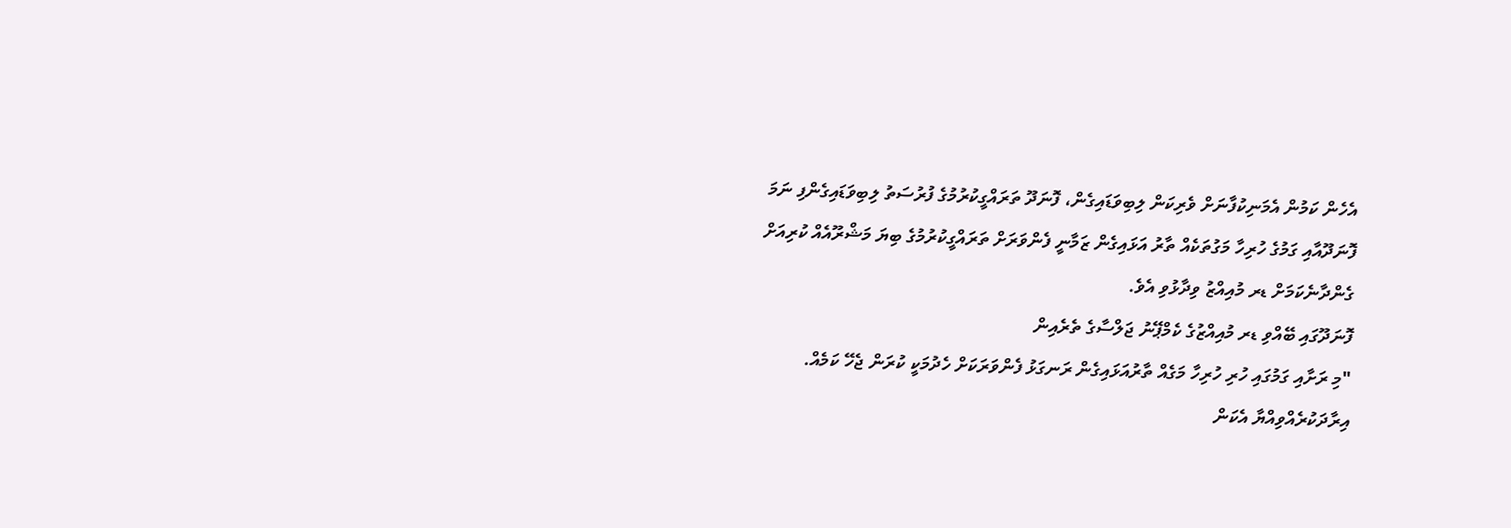އެހެން ކަމުން އެމަނިކުފާނަށް ވެރިކަން ލިބިވަޑައިގެން، ފޮނަދޫ ތަރައްގީކުރުމުގެ ފުރުސަތު ލިބިވަޑައިގެންފި ނަމަ ފޮނަދޫއާއި ގަމުގެ ހުރިހާ މަގުތަކެއް ތާރު އަޅައިގެން ޒަމާނީ ފެންވަރަށް ތަރައްގީކުރުމުގެ ބިޔަ މަޝްރޫއެއް ކުރިއަށް ގެންދާނެކަމަށް ޑރ މުއިއްޒު ވިދާޅުވި އެވެ.
ފޮނަދޫގައި ބޭއްވި ޑރ މުއިއްޒުގެ ކެމްޕޭނު ޖަލްސާގެ ތެރެއިން
"މި ރަށާއި ގަމުގައި ހުރި ހުރިހާ މަގެއް ތާރުއަޅައިގެން ރަނގަޅު ފެންވަރަކަށް ހެދުމަކީ ކުރަން ޖެހޭ ކަމެއް. އިރާދަކުރެއްވިއްޔާ އެކަން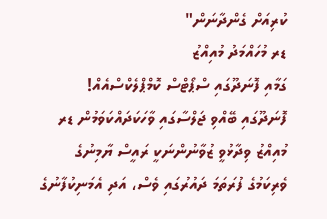ކުރިއަށް ގެންދާނަން"
ޑރ މުހައްމަދު މުއިއްޒު
ގަމާއި ފޮނަދޫގައި ސްޕޯޓްސް ކޮމްޕްލެކްސްއެއް!
ފޮނަދޫގައި ބޭއްވި ޖަލްސާގައި ވާހަކަދައްކަވަމުން ޑރ މުއިއްޒު ވިދާޅުވީ ޒުވާނުންނަކީ ރައީސް ޔާމިނުގެ ވެރިކަމުގެ ފުރަތަމަ ދައުރުގައި ވެސް، އަދި އެމަނިކުފާނުގެ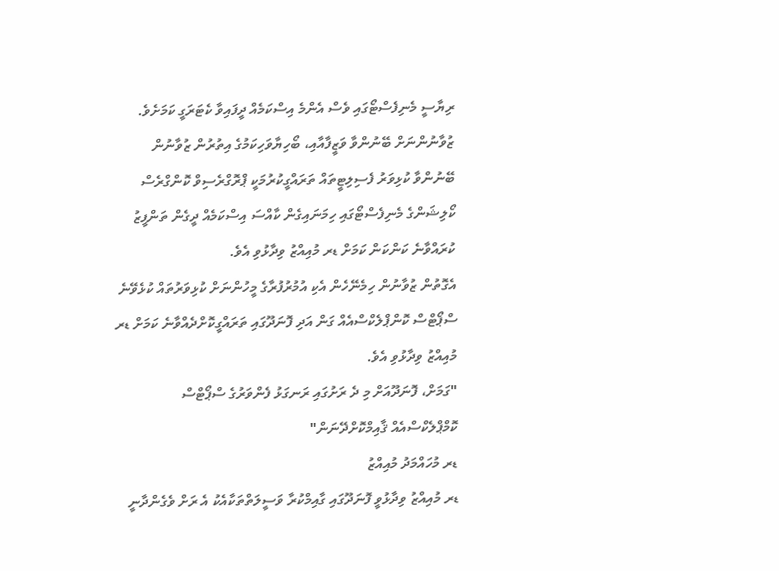ރިޔާސީ މެނިފެސްޓޯގައި ވެސް އެންމެ އިސްކަމެއް ދީފައިވާ ކެޓަރަގީ ކަމަށެވެ.
ޒުވާނުންނަށް ބޭނުންވާ ވަޒީފާއާއި، ބޯހިޔާވަހިކަމުގެ އިތުރުން ޒުވާނުން ބޭނުންވާ ކުޅިވަރު ފެސިލިޓީތައް ތަރައްގީކުރުމަކީ ޕްރޮގްރެސިވް ކޮންގްރެސް ކޯލިޝަންގެ މެނިފެސްޓޯގައި ހިމަނައިގެން ކާއްސަ އިސްކަމެއް ދީގެން ތަންފީޒު ކުރައްވާނެ ކަންކަން ކަމަށް ޑރ މުއިއްޒު ވިދާޅުވި އެވެ.
އެގޮތުން ޒުވާނުން ހިމެނޭހެން އެކި އުމުރުފުރާގެ މީހުންނަށް ކުޅިވަރުތައް ކުޅެވޭނެ ސްޕޯޓްސް ކޮންޕްލެކްސްއެއް ގަން އަދި ފޮނަދޫގައި ތަރައްގީކޮށްދެއްވާނެ ކަމަށް ޑރ މުއިއްޒު ވިދާޅުވި އެވެ.
"ގަމަށް، ފޮނަދޫއަށް މި ދެ ރަށުގައި ރަނގަޅު ފެންވަރުގެ ސްޕޯޓްސް ކޮމްޕްލެކްސްއެއް ޤާއިމްކޮށްދޭނަން"
ޑރ މުހައްމަދު މުއިއްޒު
ޑރ މުއިއްޒު ވިދާޅުވީ ފޮނަދޫގައި ގާއިމްކުރާ ވަސީލަތްތަކާއެކު އެ ރަށް ވެގެންދާނީ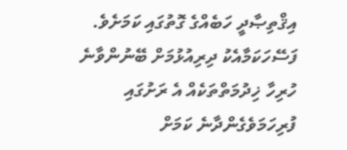އިޤްތިޞާދީ ހަބެއްގެ ގޮތުގައި ކަމަށެވެ. ފަސޭހަކަމާއެކު ދިރިއުޅުމަށް ބޭނުންވާނެ ހުރިހާ ޚިދުމަތްތަކެއް އެ ރަށުގައި ފުރިހަމަވެގެންދާނެ ކަމަށް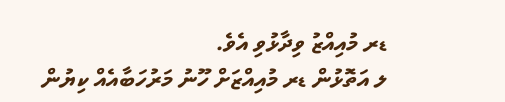ޑރ މުއިއްޒު ވިދާޅުވި އެވެ.
ލ އަތޮޅުން ޑރ މުއިއްޒަށް ހޫނު މަރުހަބާއެއް ކިޔުން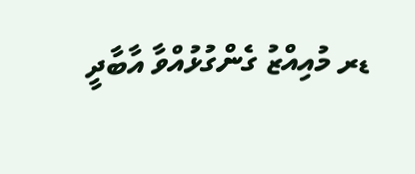ޑރ މުއިއްޒު ގެންގުޅުއްވާ އާބާދީ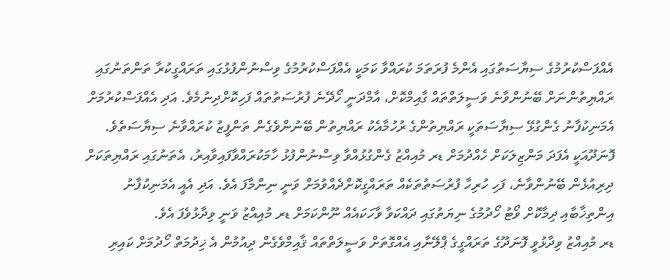އެއްފަސްކުރުމުގެ ސިޔާސަތުގައި އެންމެ ފުރަތަމަ ކުރައްވާ ކަމަކީ އެއްފަސްކުރުމުގެ ވިސްނުންފުޅުގައި ތަރައްގީކުރާ ތަންތަނުގައި ރައްޔިތުންނަށް ބޭނުންވާނެ ވަސީލަތްތައް ގާއިމްކޮށް، އާމްދަނީ ހޯދޭނެ ފުރުސަތުތައް ފަހިކޮށްދިނުމެވެ. އަދި އެއްފަސްކުރުމަށް އެމަނިކުފާނު ގެންގުޅޭ ސިޔާސަތަކީ ރައްޔިތުންގެ ރުހުމާއެކު ރައްޔިތުން ބޭނުންވެގެން ތަންފީޒު ކުރައްވާނެ ސިޔާސަތެވެ.
ފޮނަދޫއަކީ އެފަދަ މަންޒިލަކަށް ހެއްދުމަށް ޑރ މުއިއްޒު ގެންގުޅުއްވާ ވިސްނުންފުޅު ހާމަކުރައްވާފައިވާއިރު، އެތަނުގައި ރައްޔިތަކަށް ދިރިއުޅެން ބޭނުންވާނެ، ފަހި ހުރިހާ ފުރުސަތުތަކެއް ތަރައްގީކޮށްދެއްވުމަށް ވަނީ ނިންމާފަ އެވެ. އަދި އެއީ އެމަނިކުފާނު އިންތިޚާބާއި ދިމާކޮށް ވޯޓު ހޯދުމުގެ ނިޔަތުގައި ދައްކަވާ ވާހަކައެއް ނޫންކަމަށް ޑރ މުއިއްޒު ވަނީ ވިދާޅުވެފަ އެވެ.
ޑރ މުއިއްޒު ވިދާޅުވީ ފޮނަދޫގެ ތަރައްގީގެ ޕްލޭނާއި އެއްގޮތަށް ވަސީލަތްތައް ޤާއިމްވެގެން ދިއުމުން އެ ޚިދުމަތް ހޯދުމަށް ކައިރި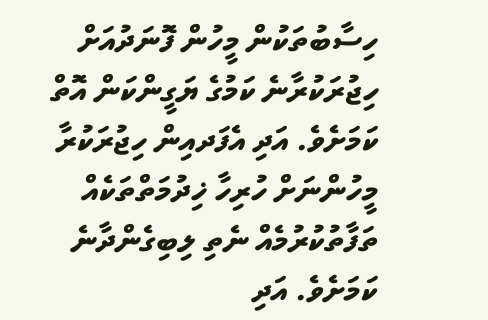ހިސާބުތަކުން މީހުން ފޮނަދުއަށް ހިޖުރަކުރާނެ ކަމުގެ ޔަގީންކަން އޮތް ކަމަށެވެ. އަދި އެފަދއިން ހިޖުރަކުރާ މީހުންނަށް ހުރިހާ ޚިދުމަތްތަކެއް ތަފާތުކުރުމެއް ނެތި ލިބިގެންދާނެ ކަމަށެވެ. އަދި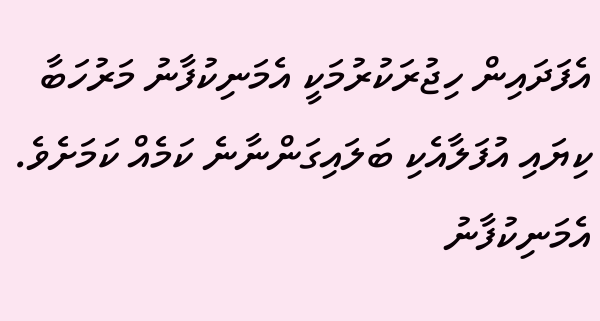އެފަދައިން ހިޖުރަކުރުމަކީ އެމަނިކުފާނު މަރުހަބާ ކިޔައި އުފަލާއެކި ބަލައިގަންނާނެ ކަމެއް ކަމަށެވެ.
އެމަނިކުފާނު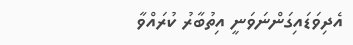އެދިވަޑައިގަންނަވަނީ އިތުބާރު ކުރައްވާ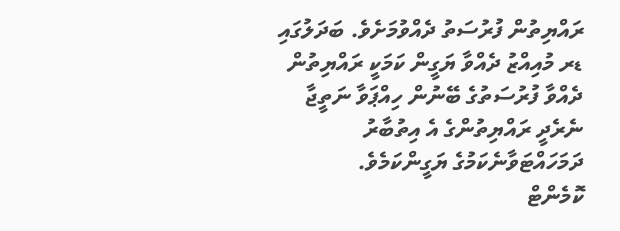ރައްޔިތުން ފުރުސަތު ދެއްވުމަށެވެ. ބަދަލުގައި ޑރ މުއިއްޒު ދެއްވާ ޔަގީން ކަމަކީ ރައްޔިތުން ދެއްވާ ފުރުސަތުގެ ބޭނުން ހިއްޕަވާ ނަތީޖާ ނެރެދީ ރައްޔިތުންގެ އެ އިތުބާރު ދަމަހައްޓަވާނެކަމުގެ ޔަގީންކަމެވެ.
ކޮމެންޓް